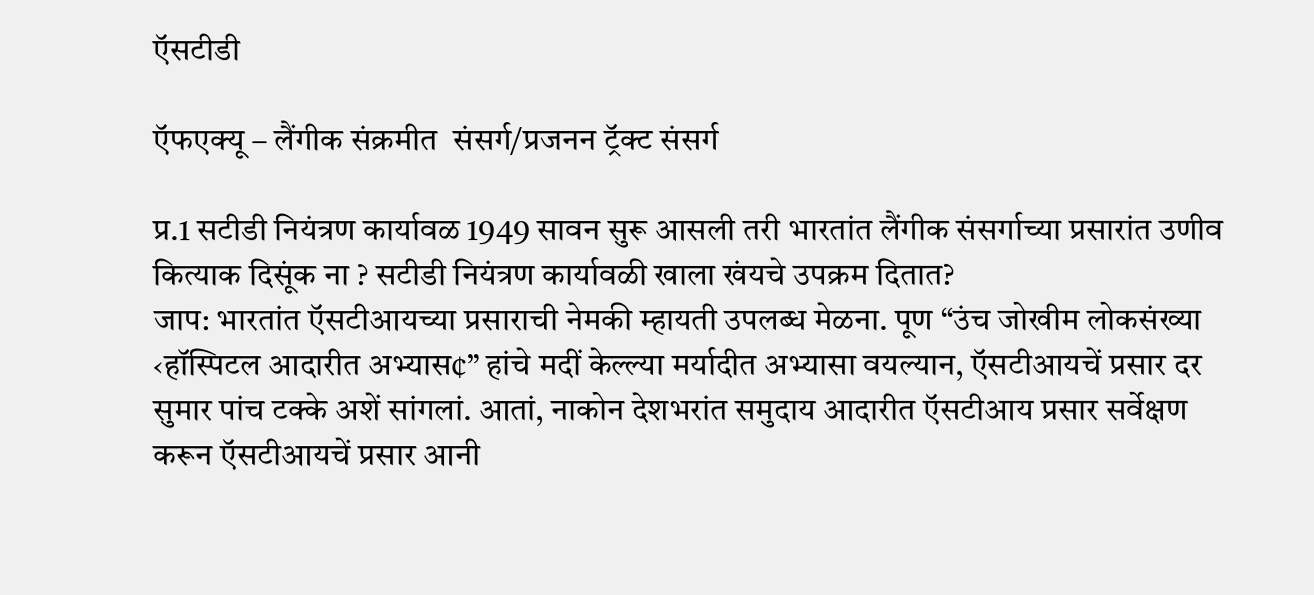ऍसटीडी

ऍफएक्यू – लैंगीक संक्रमीत  संसर्ग/प्रजनन ट्रॅक्ट संसर्ग

प्र.1 सटीडी नियंत्रण कार्यावळ 1949 सावन सुरू आसली तरी भारतांत लैंगीक संसर्गाच्या प्रसारांत उणीव कित्याक दिसूंक ना ? सटीडी नियंत्रण कार्यावळी खाला खंयचे उपक्रम दितात?
जाप: भारतांत ऍसटीआयच्या प्रसाराची नेमकी म्हायती उपलब्ध मेळना. पूण “उंच जोखीम लोकसंख्या ‹हॉस्पिटल आदारीत अभ्यास¢” हांचे मदीं केल्ल्या मर्यादीत अभ्यासा वयल्यान, ऍसटीआयचें प्रसार दर सुमार पांच टक्के अशें सांगलां. आतां, नाकोन देशभरांत समुदाय आदारीत ऍसटीआय प्रसार सर्वेक्षण करून ऍसटीआयचें प्रसार आनी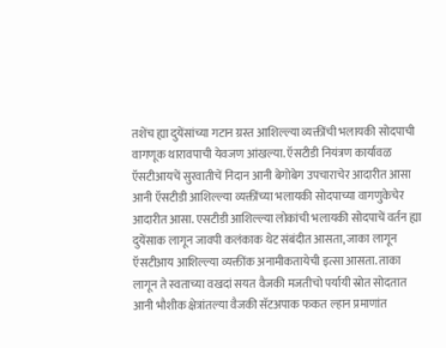तशेंच ह्या दुयेंसांच्या गटान ग्रस्त आशिल्ल्या व्यक्तींची भलायकी सोदपाची वागणूक थारावपाची येवजण आंखल्या. ऍसटीडी नियंत्रण कार्यावळ ऍसटीआयचें सुरवातीचें निदान आनी बेगोबेग उपचाराचेर आदारीत आसा आनी ऍसटीडी आशिल्ल्या व्यक्तींच्या भलायकी सोदपाच्या वागणुकेचेर आदारीत आसा. एसटीडी आशिल्ल्या लोकांची भलायकी सोदपाचें वर्तन ह्या दुयेंसाक लागून जावपी कलंकाक थेट संबंदीत आसता, जाका लागून ऍसटीआय आशिल्ल्या व्यक्तींक अनामीकतायेची इत्सा आसता. ताका लागून ते स्वताच्या वखदां सयत वैजकी मजतीचो पर्यायी स्रोत सोदतात आनी भौशीक क्षेत्रांतल्या वैजकी सॅटअपाक फकत ल्हान प्रमाणांत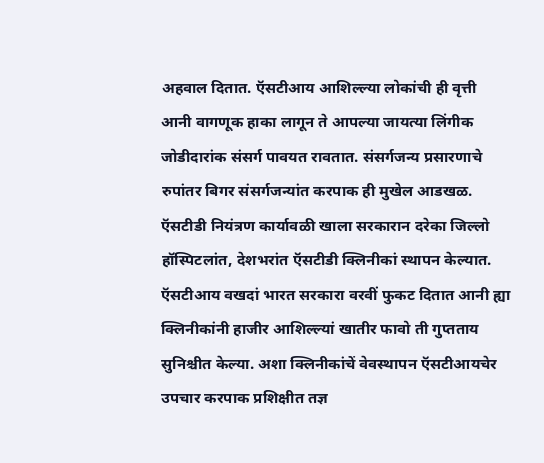अहवाल दितात. ऍसटीआय आशिल्ल्या लोकांची ही वृत्ती आनी वागणूक हाका लागून ते आपल्या जायत्या लिंगीक जोडीदारांक संसर्ग पावयत रावतात. संसर्गजन्य प्रसारणाचे रुपांतर बिगर संसर्गजन्यांत करपाक ही मुखेल आडखळ. ऍसटीडी नियंत्रण कार्यावळी खाला सरकारान दरेका जिल्लो हॉस्पिटलांत, देशभरांत ऍसटीडी क्लिनीकां स्थापन केल्यात. ऍसटीआय वखदां भारत सरकारा वरवीं फुकट दितात आनी ह्या क्लिनीकांनी हाजीर आशिल्ल्यां खातीर फावो ती गुप्तताय सुनिश्चीत केल्या. अशा क्लिनीकांचें वेवस्थापन ऍसटीआयचेर उपचार करपाक प्रशिक्षीत तज्ञ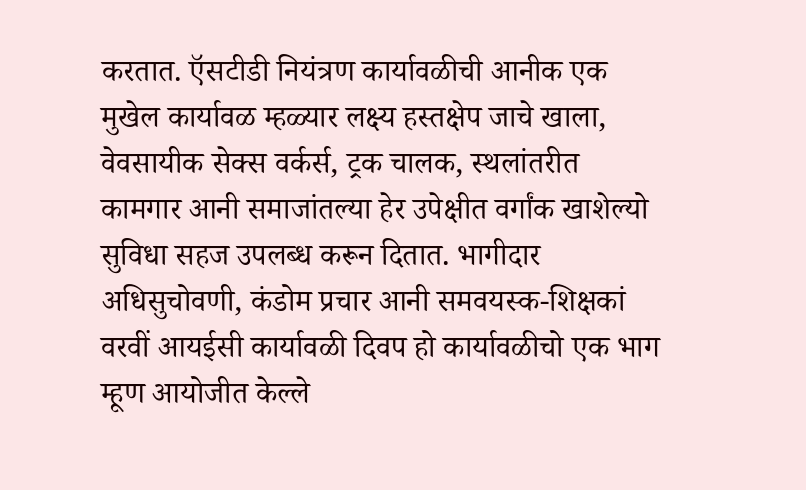करतात. ऍसटीडी नियंत्रण कार्यावळीची आनीक एक मुखेल कार्यावळ म्हळ्यार लक्ष्य हस्तक्षेप जाचे खाला, वेवसायीक सेक्स वर्कर्स, ट्रक चालक, स्थलांतरीत कामगार आनी समाजांतल्या हेर उपेक्षीत वर्गांक खाशेल्यो सुविधा सहज उपलब्ध करून दितात. भागीदार अधिसुचोवणी, कंडोम प्रचार आनी समवयस्क-शिक्षकां वरवीं आयईसी कार्यावळी दिवप हो कार्यावळीचो एक भाग म्हूण आयोजीत केल्ले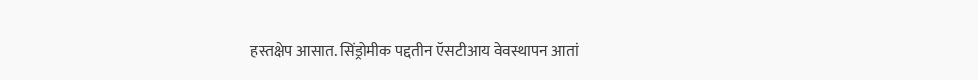हस्तक्षेप आसात. सिंड्रोमीक पद्दतीन ऍसटीआय वेवस्थापन आतां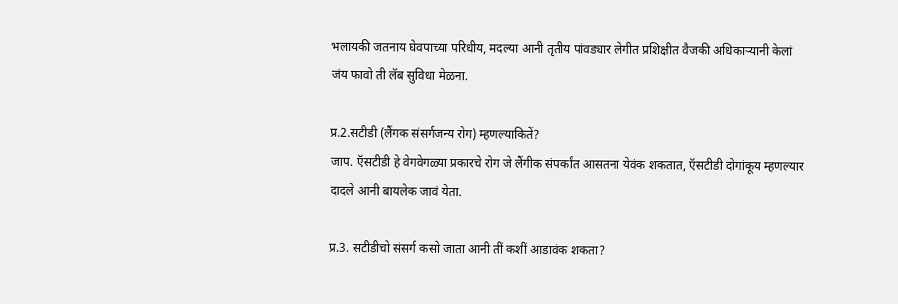भलायकी जतनाय घेवपाच्या परिधीय, मदल्या आनी तृतीय पांवड्यार लेगीत प्रशिक्षीत वैजकी अधिकार्‍यानी केलां जंय फावो ती लॅब सुविधा मेळना.

प्र.2.सटीडी (लैंगक संसर्गजन्य रोग) म्हणल्याकितें?
जाप. ऍसटीडी हे वेगवेगळ्या प्रकारचे रोग जे लैंगीक संपर्कांत आसतना येवंक शकतात, ऍसटीडी दोगांकूय म्हणल्यार दादले आनी बायलेक जावं येता.

प्र.3. सटीडीचो संसर्ग कसो जाता आनी तीं कशीं आडावंक शकता?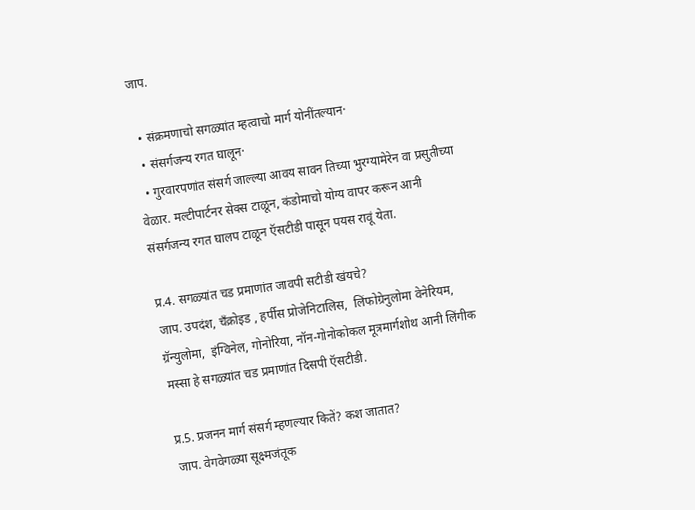जाप.

  • संक्रमणाचो सगळ्यांत म्हत्वाचो मार्ग योनींतल्यान·
  • संसर्गजन्य रगत घालून·
  • गुरवारपणांत संसर्ग जाल्ल्या आवय सावन तिच्या भुरग्यामेरेन वा प्रसुतीच्या वेळार. मल्टीपार्टनर सेक्स टाळून, कंडोमाचो योग्य वापर करून आनी संसर्गजन्य रगत घालप टाळून ऍसटीडी पासून पयस रावूं येता.

प्र.4. सगळ्यांत चड प्रमाणांत जावपी सटीडी खंयचे?
जाप. उपदंश, चॅंक्रोइड , हर्पीस प्रोजेनिटालिस,  लिंफोग्रेनुलोमा वेनेरियम,  ग्रॅन्युलोमा,  इंग्विनेल, गोनोरिया, नॉन-गोनोकोकल मूत्रमार्गशोथ आनी लिंगीक मस्सा हे सगळ्यांत चड प्रमाणांत दिसपी ऍसटीडी.

प्र.5. प्रजनन मार्ग संसर्ग म्हणल्यार कितें? कश जातात?
जाप. वेगवेगळ्या सूक्ष्मजंतूक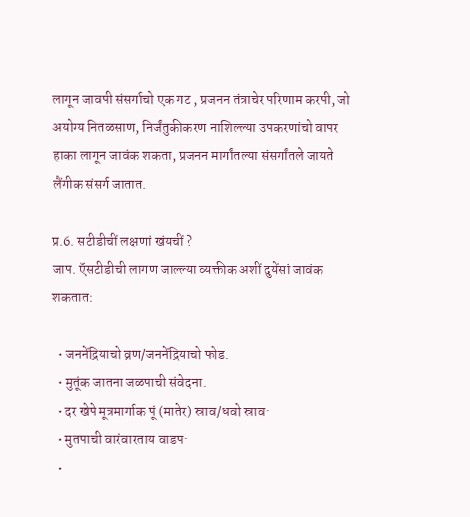लागून जावपी संसर्गाचो एक गट , प्रजनन तंत्राचेर परिणाम करपी, जो अयोग्य नितळसाण, निर्जंतुकीकरण नाशिल्ल्या उपकरणांचो वापर हाका लागून जावंक शकता, प्रजनन मार्गांतल्या संसर्गांतले जायते लैंगीक संसर्ग जातात.

प्र.6. सटीडीचीं लक्षणां खंयचीं ?
जाप. ऍसटीडीची लागण जाल्ल्या व्यक्तीक अशीं दुयेंसां जावंक शकतात:

  • जननेंद्रियाचो व्रण/जननेंद्रियाचो फोड.
  • मुतूंक जातना जळपाची संवेदना.
  • दर खेपे मूत्रमार्गाक पूं (मातेर) स्राव/धवो स्राव·
  • मुतपाची वारंवारताय वाडप·
  •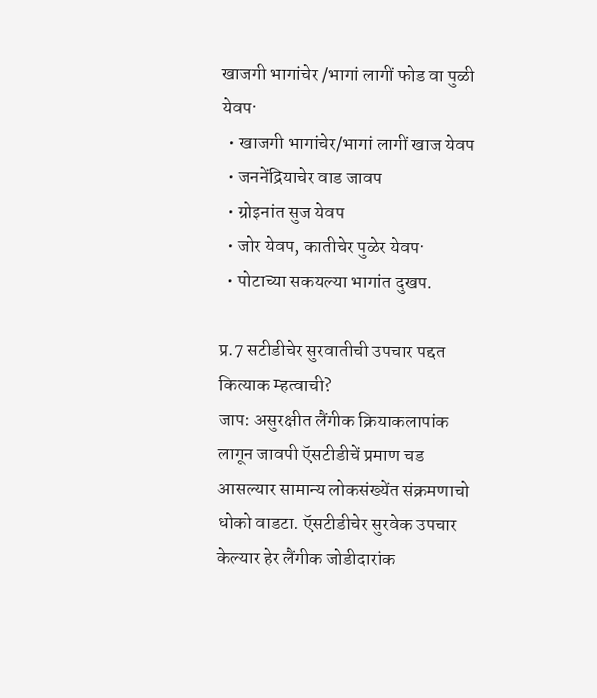खाजगी भागांचेर /भागां लागीं फोड वा पुळी येवप·
  • खाजगी भागांचेर/भागां लागीं खाज येवप
  • जननेंद्रियाचेर वाड जावप
  • ग्रोइनांत सुज येवप
  • जोर येवप, कातीचेर पुळेर येवप·
  • पोटाच्या सकयल्या भागांत दुखप.

प्र.7 सटीडीचेर सुरवातीची उपचार पद्दत कित्याक म्हत्वाची?
जाप: असुरक्षीत लैंगीक क्रियाकलापांक लागून जावपी ऍसटीडीचें प्रमाण चड आसल्यार सामान्य लोकसंख्येंत संक्रमणाचो धोको वाडटा. ऍसटीडीचेर सुरवेक उपचार केल्यार हेर लैंगीक जोडीदारांक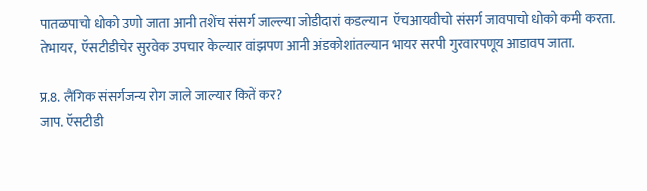पातळपाचो धोको उणो जाता आनी तशेंच संसर्ग जाल्ल्या जोडीदारां कडल्यान  ऍचआयवीचो संसर्ग जावपाचो धोको कमी करता. तेभायर,  ऍसटीडीचेर सुरवेक उपचार केल्यार वांझपण आनी अंडकोशांतल्यान भायर सरपी गुरवारपणूय आडावप जाता.

प्र.8. लैंगिक संसर्गजन्य रोग जाले जाल्यार कितें कर?
जाप. ऍसटीडी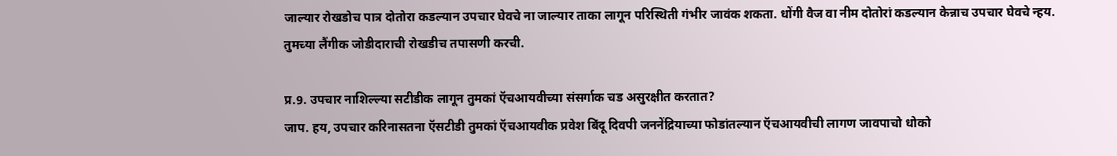जाल्यार रोखडोच पात्र दोतोरा कडल्यान उपचार घेवचे ना जाल्यार ताका लागून परिस्थिती गंभीर जावंक शकता. धोंगी वैज वा नीम दोतोरां कडल्यान केन्नाच उपचार घेवचे न्हय. तुमच्या लैंगीक जोडीदाराची रोखडीच तपासणी करची.

प्र.9. उपचार नाशिल्ल्या सटीडीक लागून तुमकां ऍचआयवीच्या संसर्गाक चड असुरक्षीत करतात?
जाप. हय, उपचार करिनासतना ऍसटीडी तुमकां ऍचआयवीक प्रवेश बिंदू दिवपी जननेंद्रियाच्या फोडांतल्यान ऍचआयवीची लागण जावपाचो धोको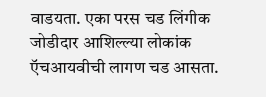वाडयता. एका परस चड लिंगीक जोडीदार आशिल्ल्या लोकांक ऍचआयवीची लागण चड आसता.